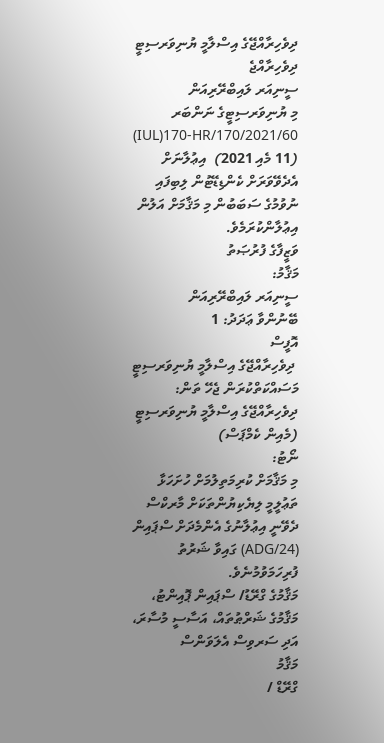ދިވެހިރާއްޖޭގެ އިސްލާމީ ޔުނިވަރސިޓީ
ދިވެހިރާއްޖެ
ސީނިއަރ ލައިބްރޭރިއަން
މި ޔުނިވަރސިޓީގެ ނަންބަރ  IUL)170-HR/170/2021/60)  (11 މެއި 2021)  އިޢުލާނަށް އެދެވޭވަރަށް ކެންޑިޑޭޓުން ލިބިފައި ނުވުމުގެ ސަބަބުން މި މަޤާމަށް އަލުން އިޢުލާންކުރަމެވެ.
ވަޒީފާގެ ފުރުޞަތު
މަޤާމު:
ސީނިއަރ ލައިބްރޭރިއަން
ބޭނުންވާ ޢަދަދު: 1
އޮފީސް
 ދިވެހިރާއްޖޭގެ އިސްލާމީ ޔުނިވަރސިޓީ
މަސައްކަތްކުރަން ޖެހޭ ތަން:
ދިވެހިރާއްޖޭގެ އިސްލާމީ ޔުނިވަރސިޓީ (މެއިން ކެމްޕަސް)
ނޯޓު:
މި މަޤާމަށް ކުރިމަތިލުމަށް ހުށަހަޅާ ތަޢުލީމީ ލިޔެކިޔުންތަކަށް މާރކްސް ދެވޭނީ އިޢުލާނުގެ އެންމެދަށް ސްޕައިން (ADG/24) ގައިވާ ޝަރުތު ފުރިހަމަވުމުނެވެ.
މަޤާމުގެ ގްރޭޑު/ ސްޕައިން ޕޮއިންޓު، މަޤާމުގެ ޝަރްޠުތައް، އަސާސީ މުސާރަ، އަދި ސަރވިސް އެލަވަންސް
މަޤާމު
ގްރޭޑް /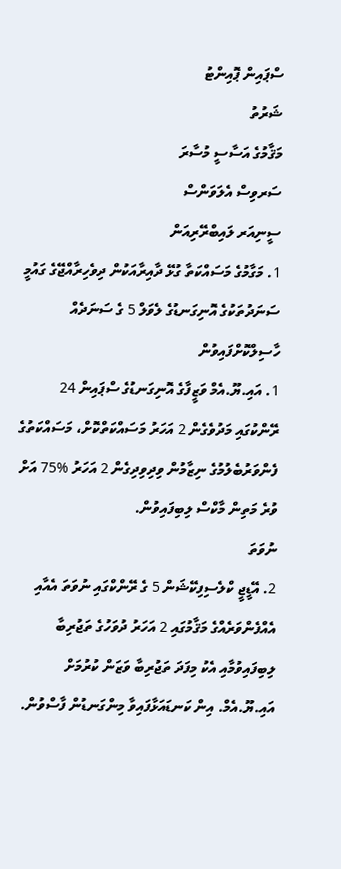ސްޕައިން ޕޮއިންޓު
ޝަރުތު
މަޤާމުގެ އަސާސީ މުސާރަ
ސަރވިސް އެލަވަންސް
ސީނިއަރ ލައިބްރޭރިއަން
1. މަގާމުގެ މަސައްކަތާ ގުޅޭ ދާއިރާއަކުން ދިވެހިރާއްޖޭގެ ގައުމީ ސަނަދުތަކުގެ އޮނިގަނޑުގެ ލެވަލް 5 ގެ ސަނަދެއް ހާސިލްކޮށްފައިވުން
1. އައި.ޔޫ.އެމް ވަޒީފާގެ އޮނިގަނޑުގެ ސްޕައިން 24 ރޭންކުގައި މަދުވެގެން 2 އަހަރު މަސައްކަތްކޮށް، މަސައްކަތުގެ ފެންވަރުބެލުމުގެ ނިޒާމުން ވިދިވިދިގެން 2 އަހަރު %75 އަށް ވުރެ މަތިން މާކްސް ލިބިފައިވުން.
ނުވަތަ
2. އޭޑީޖީ ކްލެސިފިކޭޝަން 5 ގެ ރޭންކްގައި ނުވަތަ އެއާއި އެއްފެންވަރެއްގެ މަޤާމުގައި 2 އަހަރު ދުވަހުގެ ތަޖުރިބާ ލިބިފައިވުމާއި އެކު މިފަދަ ތަޖުރިބާ ވަޒަން ކުރުމަށް އައި.ޔޫ.އެމް. އިން ކަނޑައަޅާފައިވާ މިންގަނޑުން ފާސްވުން.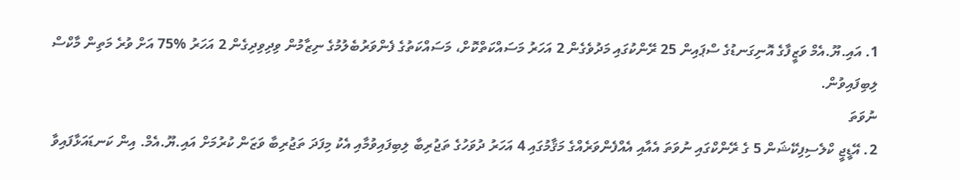1. އައި.ޔޫ.އެމް ވަޒީފާގެ އޮނިގަނޑުގެ ސްޕައިން 25 ރޭންކުގައި މަދުވެގެން 2 އަހަރު މަސައްކަތްކޮށް، މަސައްކަތުގެ ފެންވަރުބެލުމުގެ ނިޒާމުން ވިދިވިދިގެން 2 އަހަރު %75 އަށް ވުރެ މަތިން މާކްސް ލިބިފައިވުން.
ނުވަތަ
2. އޭޑީޖީ ކްލެސިފިކޭޝަން 5 ގެ ރޭންކްގައި ނުވަތަ އެއާއި އެއްފެންވަރެއްގެ މަޤާމުގައި 4 އަހަރު ދުވަހުގެ ތަޖުރިބާ ލިބިފައިވުމާއި އެކު މިފަދަ ތަޖުރިބާ ވަޒަން ކުރުމަށް އައި.ޔޫ.އެމް. އިން ކަނޑައަޅާފައިވާ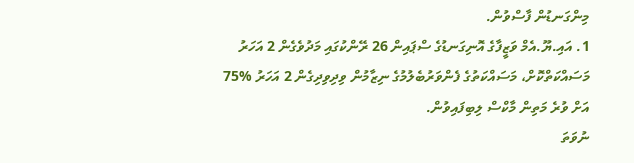މިންގަނޑުން ފާސްވުން.
1. އައި.ޔޫ.އެމް ވަޒީފާގެ އޮނިގަނޑުގެ ސްޕައިން 26 ރޭންކުގައި މަދުވެގެން 2 އަހަރު މަސައްކަތްކޮށް، މަސައްކަތުގެ ފެންވަރުބެލުމުގެ ނިޒާމުން ވިދިވިދިގެން 2 އަހަރު %75 އަށް ވުރެ މަތިން މާކްސް ލިބިފައިވުން.
ނުވަތަ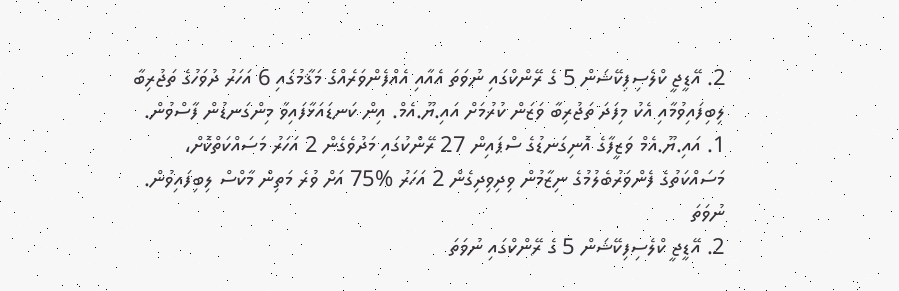2. އޭޑީޖީ ކްލެސިފިކޭޝަން 5 ގެ ރޭންކްގައި ނުވަތަ އެއާއި އެއްފެންވަރެއްގެ މަޤާމުގައި 6 އަހަރު ދުވަހުގެ ތަޖުރިބާ ލިބިފައިވުމާއި އެކު މިފަދަ ތަޖުރިބާ ވަޒަން ކުރުމަށް އައި.ޔޫ.އެމް. އިން ކަނޑައަޅާފައިވާ މިންގަނޑުން ފާސްވުން.
1. އައި.ޔޫ.އެމް ވަޒީފާގެ އޮނިގަނޑުގެ ސްޕައިން 27 ރޭންކުގައި މަދުވެގެން 2 އަހަރު މަސައްކަތްކޮށް، މަސައްކަތުގެ ފެންވަރުބެލުމުގެ ނިޒާމުން ވިދިވިދިގެން 2 އަހަރު %75 އަށް ވުރެ މަތިން މާކްސް ލިބިފައިވުން.
ނުވަތަ
2. އޭޑީޖީ ކްލެސިފިކޭޝަން 5 ގެ ރޭންކްގައި ނުވަތަ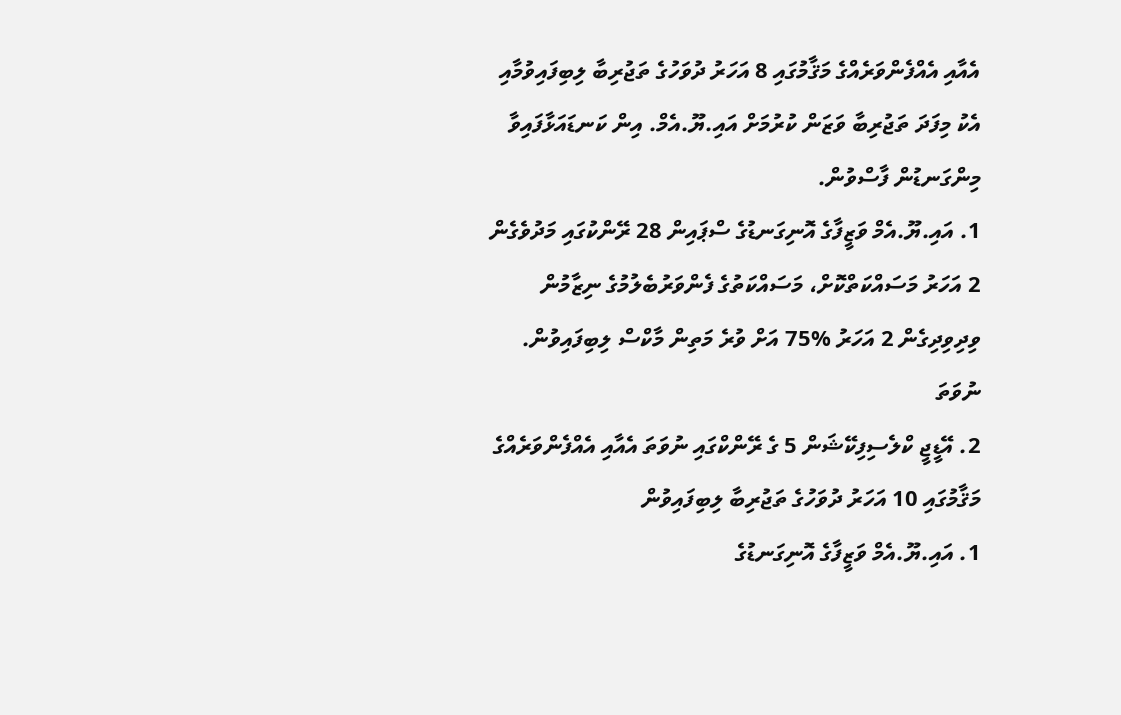އެއާއި އެއްފެންވަރެއްގެ މަޤާމުގައި 8 އަހަރު ދުވަހުގެ ތަޖުރިބާ ލިބިފައިވުމާއި އެކު މިފަދަ ތަޖުރިބާ ވަޒަން ކުރުމަށް އައި.ޔޫ.އެމް. އިން ކަނޑައަޅާފައިވާ މިންގަނޑުން ފާސްވުން.
1. އައި.ޔޫ.އެމް ވަޒީފާގެ އޮނިގަނޑުގެ ސްޕައިން 28 ރޭންކުގައި މަދުވެގެން 2 އަހަރު މަސައްކަތްކޮށް، މަސައްކަތުގެ ފެންވަރުބެލުމުގެ ނިޒާމުން ވިދިވިދިގެން 2 އަހަރު %75 އަށް ވުރެ މަތިން މާކްސް ލިބިފައިވުން.
ނުވަތަ
2. އޭޑީޖީ ކްލެސިފިކޭޝަން 5 ގެ ރޭންކްގައި ނުވަތަ އެއާއި އެއްފެންވަރެއްގެ މަޤާމުގައި 10 އަހަރު ދުވަހުގެ ތަޖުރިބާ ލިބިފައިވުން
1. އައި.ޔޫ.އެމް ވަޒީފާގެ އޮނިގަނޑުގެ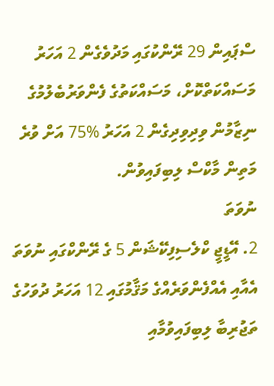ސްޕައިން 29 ރޭންކުގައި މަދުވެގެން 2 އަހަރު މަސައްކަތްކޮށް، މަސައްކަތުގެ ފެންވަރުބެލުމުގެ ނިޒާމުން ވިދިވިދިގެން 2 އަހަރު %75 އަށް ވުރެ މަތިން މާކްސް ލިބިފައިވުން.
ނުވަތަ
2. އޭޑީޖީ ކްލެސިފިކޭޝަން 5 ގެ ރޭންކްގައި ނުވަތަ އެއާއި އެއްފެންވަރެއްގެ މަޤާމުގައި 12 އަހަރު ދުވަހުގެ ތަޖުރިބާ ލިބިފައިވުމާއި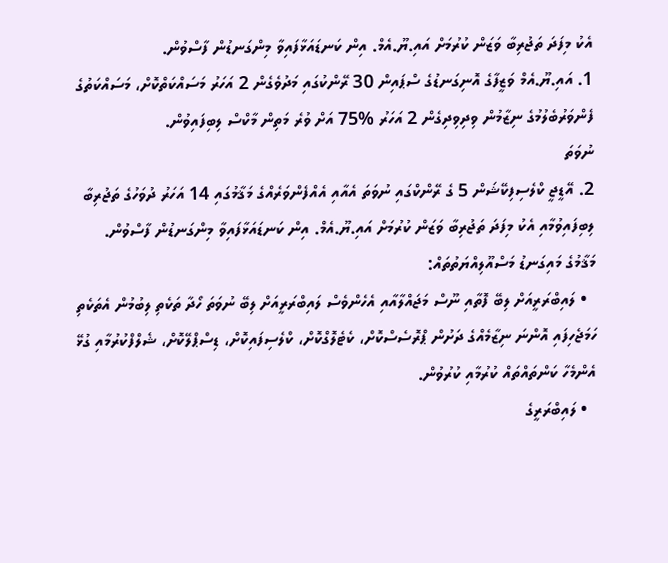އެކު މިފަދަ ތަޖުރިބާ ވަޒަން ކުރުމަށް އައި.ޔޫ.އެމް. އިން ކަނޑައަޅާފައިވާ މިންގަނޑުން ފާސްވުން.
1. އައި.ޔޫ.އެމް ވަޒީފާގެ އޮނިގަނޑުގެ ސްޕައިން 30 ރޭންކުގައި މަދުވެގެން 2 އަހަރު މަސައްކަތްކޮށް، މަސައްކަތުގެ ފެންވަރުބެލުމުގެ ނިޒާމުން ވިދިވިދިގެން 2 އަހަރު %75 އަށް ވުރެ މަތިން މާކްސް ލިބިފައިވުން.
ނުވަތަ
2. އޭޑީޖީ ކްލެސިފިކޭޝަން 5 ގެ ރޭންކްގައި ނުވަތަ އެއާއި އެއްފެންވަރެއްގެ މަޤާމުގައި 14 އަހަރު ދުވަހުގެ ތަޖުރިބާ ލިބިފައިވުމާއި އެކު މިފަދަ ތަޖުރިބާ ވަޒަން ކުރުމަށް އައި.ޔޫ.އެމް. އިން ކަނޑައަޅާފައިވާ މިންގަނޑުން ފާސްވުން.
މަޤާމުގެ މައިގަނޑު މަސްއޫލިއްޔަތުތައް:
  • ލައިބްރަރީއަށް ލިބޭ ފޮތާއި ނޫސް މަޖައްލާއާއި އެހެންވެސް ލައިބްރަރީއަށް ލިބޭ ނުވަތަ ހޯދާ ތަކެތި ލިބުމުން އެތަކެތި ހަމަޖެހިފައި އޮންނަ ނިޒާމެއްގެ ދަށުން ޕްރޮސެސްކޮށް، ކެޓެލޮގްކޮށް، ކްލެސިފައިކޮށް، ޑިސްޕްލޭކޮށް، ޝެލްފްކުރުމާއި ގުޅޭ އެންމެހާ ކަންތައްތައް ކުރުމާއި ކުރުވުން.
  • ލައިބްރަރީގެ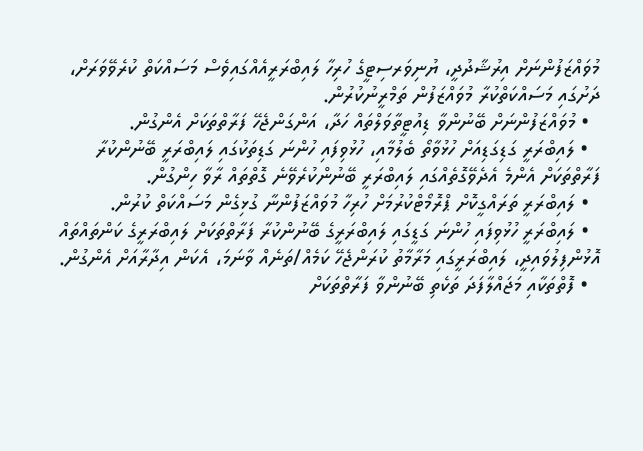މުވައްޒަފުންނަށް އިރުޝާދުދީ، ޔުނިވަރސިޓީގެ ހުރިހާ ލައިބްރަރީއެއްގައިވެސް މަސައްކަތް ކުރެވޭވަރަށް، ދަށުގައި މަސައްކަތްކުރާ މުވައްޒަފުން ތަމްރީނުކުރުން.
  • މުވައްޒަފުންނަށް ބޭނުންވާ ޑިއުޓީތާވަލްތައް ހަދާ، އަންގަންޖެހޭ ފަރާތްތަކަށް އެންގުން.
  • ލައިބްރަރީ ގަޑިގަޑިއަށް ހުޅުވާތޯ ބެލުމާއި، ހުޅުވިފައި ހުންނަ ގަޑިތަކުގައި ލައިބްރަރީ ބޭނުންކުރާ ފަރާތްތަކަށް އެންމެ އެދެވޭގޮތެއްގައި ލައިބްރަރީ ބޭނުންކުރެވޭނެ ގޮތްތައް ރާވާ ހިންގުން.
  • ލައިބްރަރީ ތަރައްގީކޮށް ޕްރޮމޯޓްކުރުމަށް ހުރިހާ މުވައްޒަފުންނާ ގުޅިގެން މަސައްކަތް ކުރުން.
  • ލައިބްރަރީ ހުޅުވިފައި ހުންނަ ގަޑީގައި ލައިބްރަރީގެ ބޭނުންކުރާ ފަރާތްތަކަށް ލައިބްރަރީގެ ކަންތައްތައް އޮޅުންފިލުވައިދީ، ލައިބްރަރީގައި މަރާމާތު ކުރަންޖެހޭ ކަމެއް/ތަނެއް ވާނަމަ، އެކަން އިދާރާއަށް އެންގުން.
  • ފޮތްތަކާއި މަޖައްލާފަދަ ތަކެތި ބޭނުންވާ ފަރާތްތަކަށް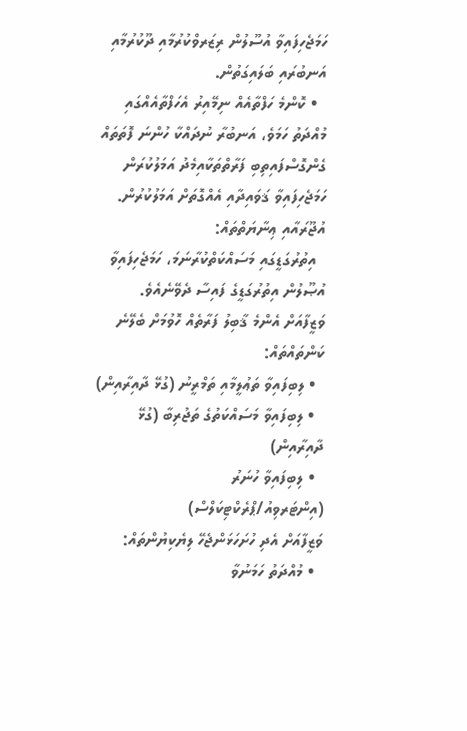ހަމަޖެހިފައިވާ އުސޫލުން ރިޒަރވްކުރުމާއި ދޫކުރުމާއި އަނބުރައި ބަލައިގަތުން.
  • ކޮންމެ ހަފްތާއެއް ނިމޭއިރު އެހަފްތާއެއްގައި މުއްދަތު ހަމަވެ، އަނބުރާ ނުދައްކާ ހުންނަ ފޮތަތައް ގެންގޮސްފައިތިބި ފަރާތްތަކާއިމެދު އަމަލުކުރަން ހަމަޖެހިފައިވާ ޤަވައިދާއި އެއްގޮތަށް އަމަލުކުރުން.
އުޖޫރައާއި ޢިނާޔަތްތައް:
  އިތުރުގަޑީގައި މަސައްކަތްކުރާނަމަ، ހަމަޖެހިފައިވާ އުޞޫލުން އިތުރުގަޑީގެ ފައިސާ ދެވޭނެއެވެ.
ވަޒީފާއަށް އެންމެ ޤާބިލު ފަރާތެއް ހޮވުމަށް ބެލޭނެ ކަންތައްތައް:
  • ލިބިފައިވާ ތަޢުލީމާއި ތަމްރީނު (ގުޅޭ ދާއިރާއިން)
  • ލިބިފައިވާ މަސައްކަތުގެ ތަޖުރިބާ (ގުޅޭ ދާއިރާއިން)
  • ލިބިފައިވާ ހުނަރު (އިންޓަރވިއު/ޕްރެކްޓިކަލްސް)
ވަޒީފާއަށް އެދި ހުށަހަޅަންޖެހޭ ލިޔެކިޔުންތައް:
  • މުއްދަތު ހަމަނުވާ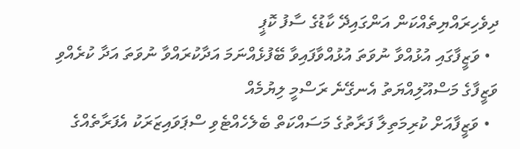ދިވެހިރައްޔިތެއްކަން އަންގައިދޭ ކާޑުގެ ސާފު ކޮޕީ
  • ވަޒީފާގައި އުޅުއްވާ ނުވަތަ އުޅުއްވާފައިވާ ބޭފުޅެއްނަމަ އަދާކުރައްވާ ނުވަތަ އަދާ ކުރެއްވި ވަޒީފާގެ މަސްއޫލިއްޔަތު އެނގޭނެ ރަސްމީ ލިޔުމެއް
  • ވަޒީފާއަށް ކުރިމަތިލާ ފަރާތުގެ މަސައްކަތް ބެލެހެއްޓެވި ސްޕަވައިޒަރަކު އެފަރާތެއްގެ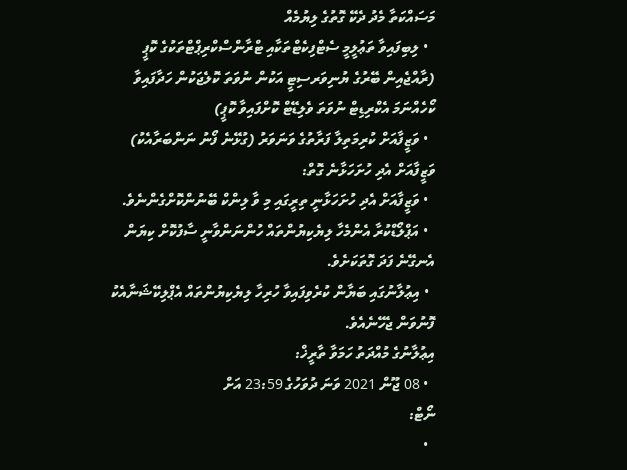މަސައްކަތާ މެދު ދެކޭ ގޮތުގެ ލިޔުމެއް
  • ލިބިފައިވާ ތަޢުލީމީ ސެޓްފިކެޓްތަކާއި ޓްރާންސްކްރިޕްޓްތަކުގެ ކޮޕީ (ރާއްޖެއިން ބޭރުގެ ޔުނިވަރސިޓީ އަކުން ނުވަތަ ކޮލެޖަކުން ހަދާފައިވާ ކޯހެއްނަމަ އެކްރިޑިޓް ނުވަތަ ވެލިޑޭޓް ކޮށްފައިވާ ކޮޕީ)
  • ވަޒީފާއަށް ކުރިމަތިލާ ފަރާތުގެ ވަނަވަރު (ގުޅޭނެ ފޯނު ނަންބަރާއެކު)
ވަޒީފާއަށް އެދި ހުށަހަޅާނެ ގޮތް:
  • ވަޒީފާއަށް އެދި ހުށަހަޅާނީ ތިރީގައި މި ވާ ލިންކް ބޭނުންކޮށްގެންނެވެ.
  • އަޕްލޯޑްކުރާ އެންމެހާ ލިޔެކިޔުންތައް ހުންނަންވާނީ ސާފުކޮށް ކިޔަން އެނގޭނެ ފަދަ ގޮތަކަށެވެ.
  • އިޢުލާނުގައި ބަޔާން ކުރެވިފައިވާ ހުރިހާ ލިޔެކިޔުންތައް އެޕްލިކޭޝަނާއެކު ފޮނުވަން ޖެހޭނެއެވެ.
އިޢުލާނުގެ މުއްދަތު ހަމަވާ ތާރީޚް:
  • 08 ޖޫން 2021 ވަނަ ދުވަހުގެ 23:59 އަށް
ނޯޓް:
  •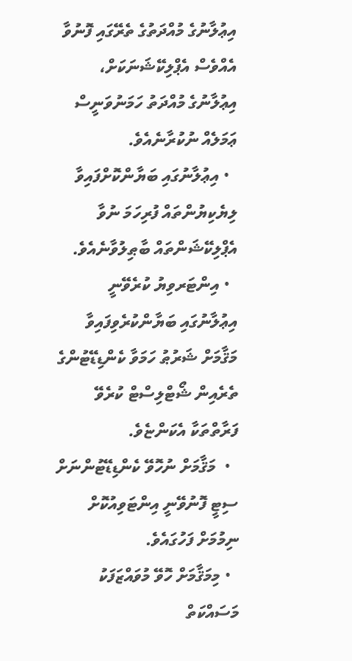އިޢުލާނުގެ މުއްދަތުގެ ތެރޭގައި ފޮނުވާ އެއްވެސް އެޕްލިކޭޝަނަކަށް، އިޢުލާނުގެ މުއްދަތު ހަމަނުވަނީސް ޢަމަލެއް ނުކުރާނެއެވެ.
  • އިޢުލާނުގައި ބަޔާންކޮށްފައިވާ ލިޔެކިޔުންތައް ފުރިހަމަ ނުވާ އެޕްލިކޭޝަންތައް ބާޠިލުވާނެއެވެ.
  • އިންޓަރވިޔު ކުރެވޭނީ އިޢުލާނުގައި ބަޔާންކުރެވިފައިވާ މަޤާމަށް ޝަރުޠު ހަމަވާ ކެންޑިޑޭޓުންގެ ތެރެއިން ޝޯޓްލިސްޓް ކުރެވޭ ފަރާތްތަކާ އެކަންޏެވެ.
  •  މަޤާމަށް ނުހޮވޭ ކެންޑިޑޭޓުންނަށް ސިޓީ ފޮނުވޭނީ އިންޓަވިއުކޮށް ނިމުމަށް ފަހުގައެވެ.
  • މިމަޤާމަށް ހޮވޭ މުވައްޒަފަކު މަސައްކަތް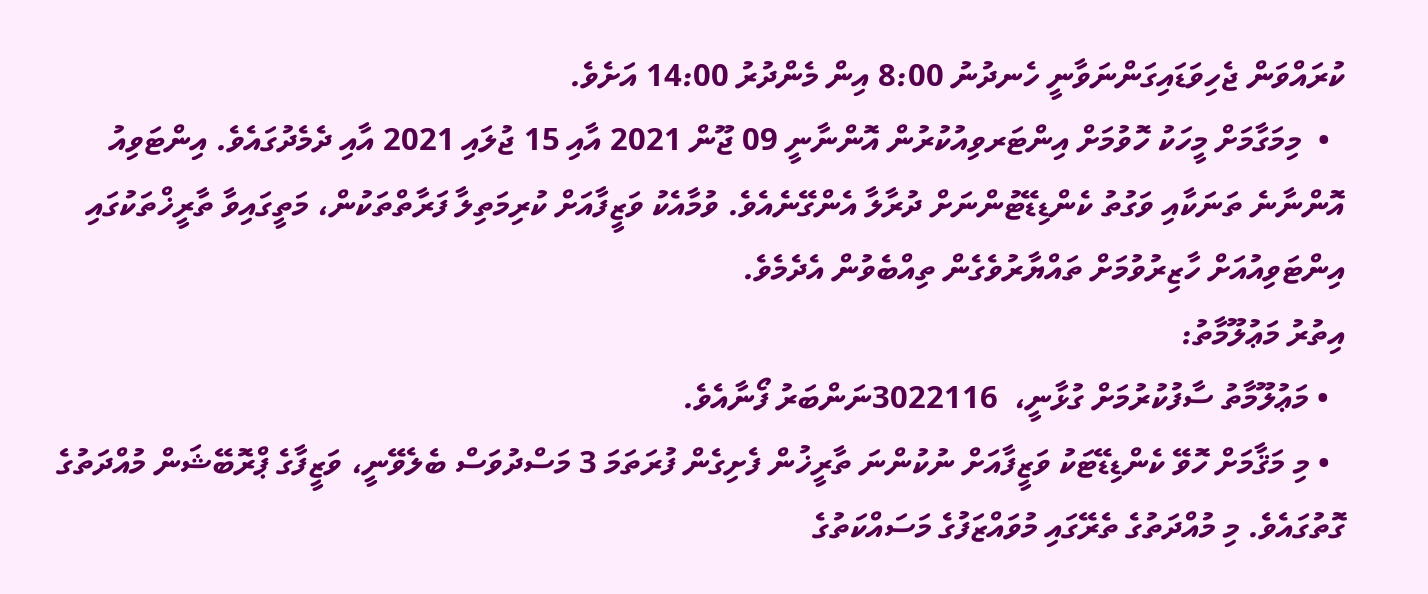ކުރައްވަން ޖެހިވަޑައިގަންނަވާނީ ހެނދުނު 8:00 އިން މެންދުރު 14:00 އަށެވެ.
  •  މިމަގާމަށް މީހަކު ހޮވުމަށް އިންޓަރވިއުކުރުން އޮންނާނީ 09 ޖޫން 2021 އާއި 15 ޖުލައި 2021 އާއި ދެމެދުގައެވެ. އިންޓަވިއު އޮންނާނެ ތަނަކާއި ވަގުތު ކެންޑިޑޭޓުންނަށް ދުރާލާ އެންގޭނެއެވެ. ވުމާއެކު ވަޒީފާއަށް ކުރިމަތިލާ ފަރާތްތަކުން، މަތީގައިވާ ތާރީޚްތަކުގައި އިންޓަވިއުއަށް ހާޒިރުވުމަށް ތައްޔާރުވެގެން ތިއްބެވުން އެދެމެވެ.
އިތުރު މަޢުލޫމާތު:
  • މަޢުލޫމާތު ސާފުކުރުމަށް ގުޅާނީ،  3022116ނަންބަރު ފޯނާއެވެ.
  • މި މަޤާމަށް ހޮވޭ ކެންޑިޑޭޓަކު ވަޒީފާއަށް ނުކުންނަ ތާރީޚުން ފެށިގެން ފުރަތަމަ 3 މަސްދުވަސް ބެލެވޭނީ، ވަޒީފާގެ ޕްރޮބޭޝަން މުއްދަތުގެ ގޮތުގައެވެ. މި މުއްދަތުގެ ތެރޭގައި މުވައްޒަފުގެ މަސައްކަތުގެ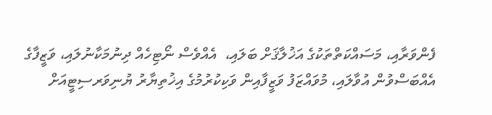ފެންވަރާއި، މަސައްކަތްތަކުގެ އަޚުލާޤަށް ބަލައި،  އެއްވެސް ނޯޓިހެއް ދިނުމަކާނުލައި، ވަޒީފާގެ އެއްބަސްވުން އުވާލައި، މުވައްޒަފު ވަޒީފާއިން ވަކިކުރުމުގެ އިޚުތިޔާރު ޔުނިވަރސިޓީއަށް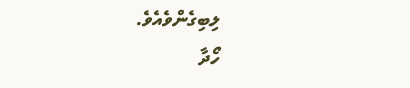ލިބިގެންވެއެވެ.
ހޯދާ